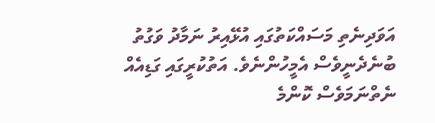އަވަދިނެތި މަސައްކަތުގައި އުޅޭއިރު ނަމާދު ވަގުތު ބުނެދެނީވެސް އެމީހުންނެވެ. އަތުކުރީގައި ގަޑިއެއް ނެތްނަމަވެސް ކޮންމެ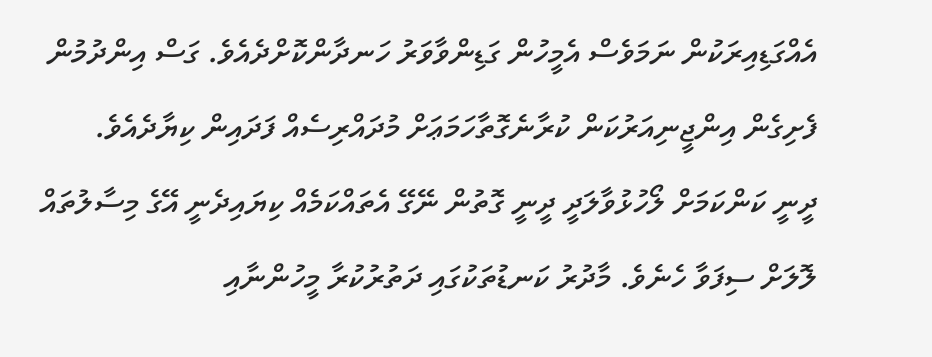އެއްގަޑިއިރަކުން ނަމަވެސް އެމީހުން ގަޑިންވާވަރު ހަނދާންކޮށްދެއެވެ. ގަސް އިންދުމުން ފެށިގެން އިންޖީނިއަރުކަން ކުރާނެގޮތާހަމަޢަށް މުދައްރިސެއް ފަދައިން ކިޔާދެއެވެ.
ދީނީ ކަންކަމަށް ލޯހުޅުވާލަދީ ދީނީ ގޮތުން ނޭގޭ އެތައްކަމެއް ކިޔައިދެނީ އޭގެ މިސާލުތައް ލޮލަށް ސިފަވާ ހެނެވެ. މާދުރު ކަނޑުތަކުގައި ދަތުރުކުރާ މީހުންނާއި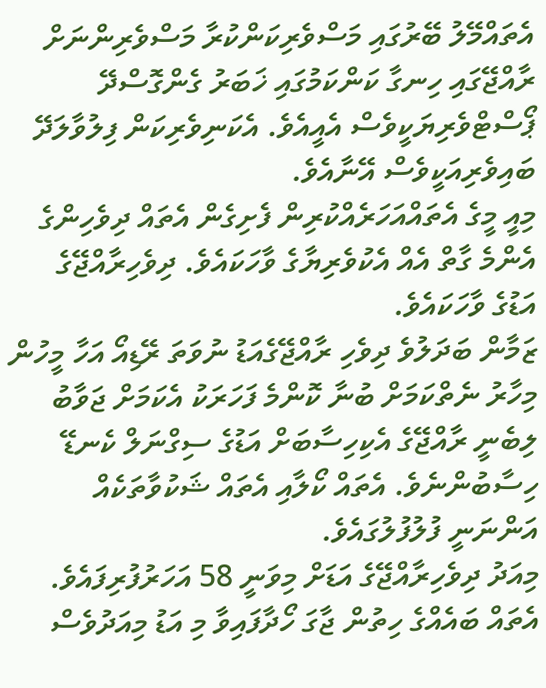އެތައްމޭލު ބޭރުގައި މަސްވެރިކަންކުރާ މަސްވެރިންނަށް ރާއްޖޭގައި ހިނގާ ކަންކަމުގައި ޚަބަރު ގެންގޮސްދޭ ޕޯސްޓްވެރިޔަކީވެސް އެއީއެވެ. އެކަނިވެރިކަން ފިލުވާލަދޭ ބައިވެރިއަކީވެސް އޭނާއެވެ.
މިއީ މީގެ އެތައްއަހަރެއްކުރިން ފެށިގެން އެތައް ދިވެހިންގެ އެންމެ ގާތް އެއް އެކުވެރިޔާގެ ވާހަކައެވެ. ދިވެހިރާއްޖޭގެ އަޑުގެ ވާހަކައެވެ.
ޒަމާން ބަދަލުވެ ދިވެހި ރާއްޖޭގެއަޑު ނުވަތަ ރޭޑިއޯ އަހާ މީހުން މިހާރު ނެތްކަމަށް ބުނާ ކޮންމެ ފަހަރަކު އެކަމަށް ޖަވާބު ލިބެނީ ރާއްޖޭގެ އެކިހިސާބަށް އަޑުގެ ސިގްނަލް ކެނޑޭ ހިސާބުންނެވެ. އެތައް ކޯލާއި އެތައް ޝަކުވާތަކެއް އަންނަނީ ފުލުފުލުގައެވެ.
މިއަދު ދިވެހިރާއްޖޭގެ އަޑަށް މިވަނީ 58 އަހަރުފުރިފައެވެ. އެތައް ބައެއްގެ ހިތުން ޖާގަ ހޯދާފައިވާ މި އަޑު މިއަދުވެސް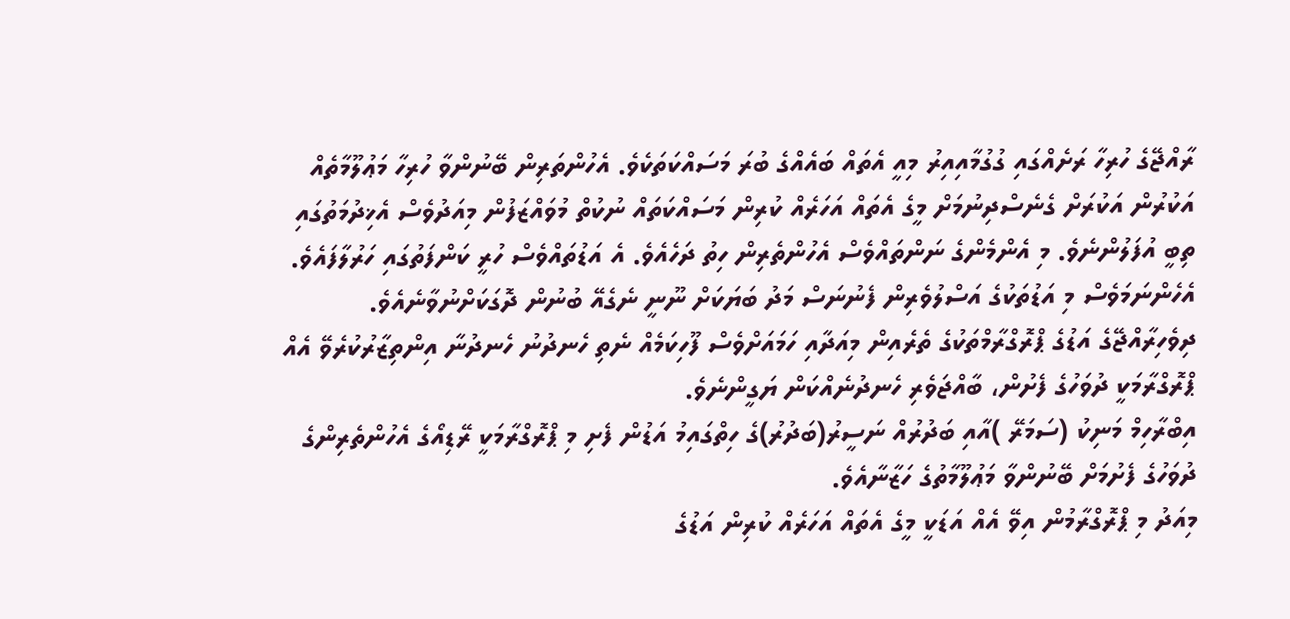ރާއްޖޭގެ ހުރިހާ ރަށެއްގައި ގުގުމާއިއިރު މިއީ އެތައް ބައެއްގެ ބުރަ މަސައްކަތަކެވެ. އެހުންތަރިން ބޭނުންވާ ހުރިހާ މަޢުލޫމާތެއް އަކުރުން އަކުރަށް ގެނެސްދިނުމަށް މީގެ އެތައް އަހަރެއް ކުރިން މަސައްކަތައް ނުކުތް މުވައްޒަފުން މިއަދުވެސް އެޚިދުމަތުގައި ތިބީ އުފަލުންނެވެ. މި އެންމެންގެ ނަންތައްވެސް އެހުންތެރިން ހިތު ދަހެއެވެ. އެ އަޑުތައްވެސް ހުރީ ކަންފަތުގައި ހަރުލާފައެވެ. އެހެންނަމަވެސް މި އަޑުތަކުގެ އަސްލުވެރިން ފެނުނަސް މަދު ބަޔަކަށް ނޫނީ ނެގެއޭ ބުނުން ދޮގަކަށްނުވާނެއެވެ.
ދިވެހިރާއްޖޭގެ އަޑުގެ ޕްރޮގްރާމްތަކުގެ ތެރެއިން މިއަދާއި ހަމައަށްވެސް ފޫހިކަމެއް ނެތި ހެނދުނު ހެނދުނާ އިންތިޒާރުކުރެވޭ އެއް ޕްރޮގްރާމަކީ ދުވަހުގެ ފެށުން، ބާއްޖަވެރި ހެނދުނެއްކަން ޔަގީންނެވެ.
އިބްރާހިމް މަނިކު (ސަމަރޭ )އާއި ބަދުރުއް ނަސީރު(ބަދުރު)ގެ ހިތްގައިމު އަޑުން ފެށި މި ޕްރޮގްރާމަކީ ރޭޑިއޯގެ އެހުންތެރިންގެ ދުވަހުގެ ފެށުމަށް ބޭނުންވާ މަޢުލޫމާތުގެ ހަޒާނާއެވެ.
މިއަދު މި ޕްރޮގްރާމުން އިވޭ އެއް އަޑަކީ މީގެ އެތައް އަހަރެއް ކުރިން އަޑުގެ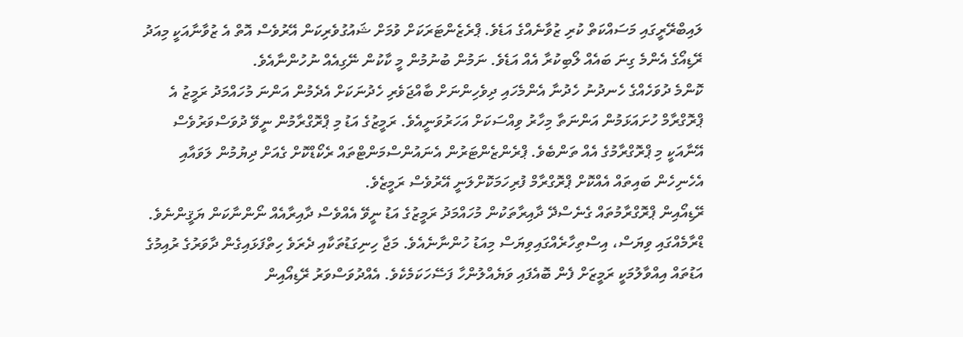ލައިބްރޭރީގައި މަސައްކަތް ކުރި ޒުވާނެއްގެ އަޑެވެ. ޕްރެޒެންޓަރަކަށް ވުމަށް ޝައުގުވެރިކަން އޭރުވެސް އޮތް އެ ޒުވާނާއަކީ މިއަދު ރޭޑިއޯގެ އެންމެ ގިނަ ބައެއް ލޯބިކުރާ އެއް އަޑެވެ. ނަމުން ބުނުމުން މީ ކާކުން ނޭގިއެއް ނުހުންނާއެވެ.
ކޮންމެ ދުވަހެއްގެ ހެނދުނު ހެދުނާ އެންމެހައި ދިވެހިންނަށް ބާއްޖަވެރި ހެދުނަކަށް އެދެމުން އަންނަ މުހައްމަދު ރަމީޒު އެ ޕްރޮގްރާމް ހުށައަޅަމުން އަންނަތާ މިހާރު ވިއްސަކަށް އަހަރުވަނީއެވެ. ރަމީޒުގެ އަޑު މި ޕްރޮގްރާމުން ނީވޭ ދުވަސްވަރުވެސް އޭނާއަކީ މި ޕްރޮގްރާމުގެ އެއް ތަންބެވެ. ޕްރެންޒެންޓަރުން އެނައުންސްމަންޓްތައް ރެކޯޑްކޮށް ގެއަށް ދިޔުމުން ލަވައާއި އެހެނިހެން ބައިތައް އެއްކޮށް ޕްރޮގްރާމް ފުރިހަމަކޮށްލަނީ އޭރުވެސް ރަމީޒެވެ.
ރޭޑިއޯއިން ޕްރޮގްރާމުތައް ގެނެސްދޭ ދާއިރާތަކުން މުހައްމަދު ރަމީޒުގެ އަޑު ނީވޭ އެއްވެސް ދާއިރާއެއް ނޯންނާކަން ޔަޤީންނެވެ. ޑްރާމެއްގައި ވިޔަސް، އިސްތިހާރެއްގައިވިޔަސް މިއަޑު ހުންނާނެއެވެ. މަޖާ ހިނިގަޑުތަކާއި ދެރަވެ ހިތްފަޅައިގެން ދާވަރުގެ ރުއިމުގެ އަޑުތައް އިއްވާލުމަކީ ރަމީޒަށް ފެން ބޮއެފައި ވަޔެއްލުންހާ ފަސޭހަކަމެކެވެ. އެއްދުވަސްވަރު ރޭޑިއޯއިން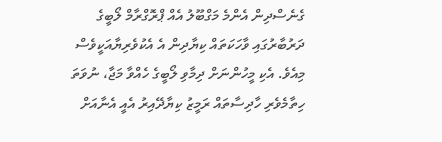ގެނެސްދިން އެންމެ މަގްބޫލު އެއް ޕްރޮގްރާމް ލޯބީގެ ދަރުބާރުގައި ވާހަކަތައް ކިޔާދިން އެ އެކުވެރިޔާއަކީވެސް މިއެވެ. އެކި މީހުންނަށް ދިމާވި ލޯބީގެ ހެއްވާ މަޖާ، ނުވަތަ ހިތާމެވެރި ހާދިސާތައް ރަމީޒު ކިޔާދޭއިރު އެއީ އެނާއަށް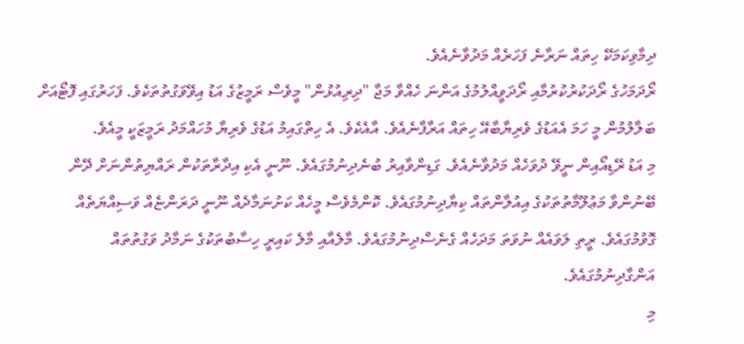ދިމާވިކަމަކޭ ހިތައް ނަރާނެ ފަހަރެއް މަދުވާނެއެވެ.
ރޯދަމަހުގެ ރޯދަކުރުކުރުމާއި ރޯދަވީއްލުމުގެ އަންނަ ހެއްވާ މަޖާ "ދިރިއުޅުން" މީވެސް ރަމީޒުގެ އަޑު އިވޭވަގުތުތަކެވެ. ފަހަރުގައި ފޮޓޯއަށް ބަލާލުމުން މީ ހަމަ އެއަޑުގެ ވެރިޔާބާއޭ ހިތައް އަރާފާނެއެވެ. އާއެކެވެ. އެ ހިތްގައިމު އަޑުގެ ވެރިޔާ މުހައްމަދު ރަމީޒަކީ މީއެވެ.
މި އަޑު ރޭޑިއޯއިން ނީވޭ ދުވަހެއް މަދުވާނެއެވެ. ގަޑިންވާއިރު ބުނެދިނުމުގައެވެ. ނޫނީ އެކި އިދާރާތަކުން ރައްޔިތުންނަށް ދޭން ބޭނުންވާ މަޢުލޫމާތުތަކުގެ އިއުލާންތައް ކިޔާދިނުމުގައެވެ. ކޮންމެވެސް މީހެއް ކަށުނަމާދެއް ނޫނީ ދަރަންޏެއް ވަސިއްޔަތެއް ގޮވުމުގައެވެ. ރީތި ލަވައެއް ނުވަތަ މަދަހެއް ގެނެސްދިނުމުގައެވެ. މާލެއާއި މާލެ ކައިރީ ހިސާބުތަކުގެ ނަމާދު ވަގުތުތައް އަންގާދިނުމުގައެވެ.
މި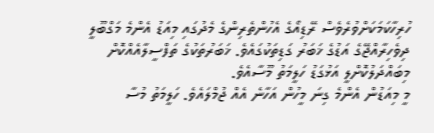ހުރިހާކަމަކަށްވުރެވެސް ރޭޑިއޯގެ އެހުންތެރިންގެ މެދުގައި މިއަޑު އެންމެ މަގްބޫލީ ދިވެހިރާއްޖޭގެ އަޑުގެ ޚަބަރު ގަޑިތަކުގައެވެ. ޚަބަރުތަކުގެ ތަފްސީލާއެއްކޮށް މިބައްދަލުކޮށްލީ އަޅުގަޑު ހަލީމަތު މޫސާއެވެ.
މީ މިއަޑުން އެންމެ ގިނަ މީހުން އަހާނެ އެއް ޖުމްލައެވެ. ހަލީމަތު މުސާ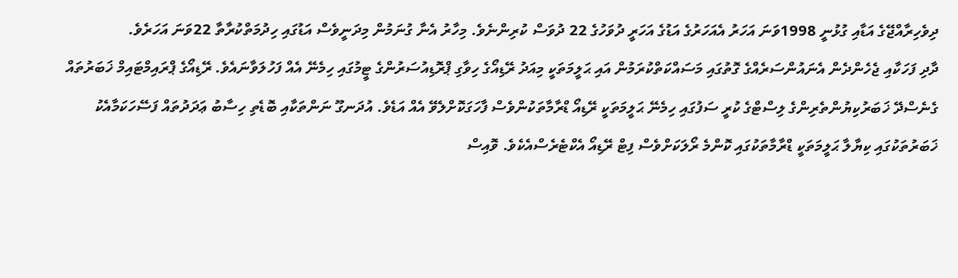ދިވެހިރާއްޖޭގެ އަޑާއި ގުޅުނީ 1998ވަނަ އަހަރު އެއަހަރުގެ އަޑުގެ އަހަރީ ދުވަހުގެ 22 ދުވަސް ކުރިންނެވެ. މިހާރު އެނާ ގުނަމުން މިދަނީވެސް އަޑުގައި ހިދުމަތްކުރާތާ 22ވަނަ އަހަރެވެ.
ދާދި ފަހަކާއި ޖެހެންދެން އެނައުންސަރެއްގެ ގޮތުގައި މަސައްކަތްކުރަމުން އައި ޙަލީމަތަކީ މިއަދު ރޭޑިއޯގެ ހިވާގި ޕްރޮޑިއުސަރުންގެ ޓީމުގައި ހިމެނޭ އެއް ފަހުލަވާނައެވެ. ރޭޑިއޯގެ ޕްރައިމްޓައިމް ޚަބަރުތައް ގެނެސްދޭ ޚަބަރުކިޔުންތެރިންގެ ލިސްޓްގެ ކުރީ ސަފުގައި ހިމެނޭ ޙަލީމަތަކީ ރޭޑިއޯ ޑްރާމާތަކުންވެސް ފާހަގަކޮށްލެވޭ އެއް އަޑެވެ. އުދަނގޫ ނަންތަކާއި ބޮޑެތި ހިސާބު ޢަދަދުތައް ފަސޭހަކަމާއެކު ޚަބަރުތަކުގައި ކިޔާލާ ޙަލީމަތަކީ ޑްރާމާތަކުގައި ކޮންމެ ރޯލަކަށްވެސް ފިޓް ރޭޑިއޯ އެކްޓެރެސްއެކެވެ. ވޮއިސް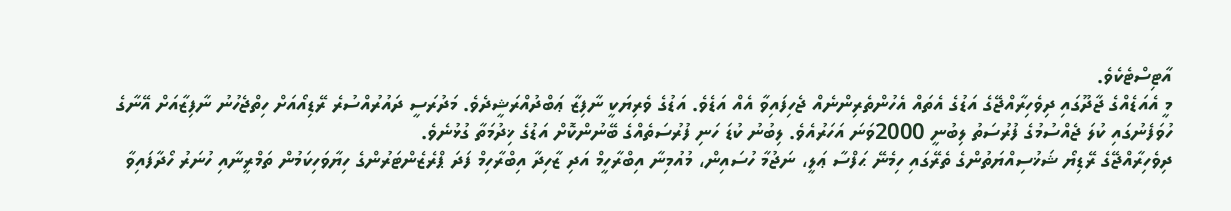އާޓިސްޓެކެވެ.
މީ އެއަޑެއްގެ ޖާދޫގައި ދިވެހިރާއްޖޭގެ އަޑުގެ އެތައް އެހުންތެރިންނެއް ޖެހިފައިވާ އެއް އަޑެވެ. އަޑުގެ ވެރިޔަކީ ނާފިޒާ ޢަބްދުއްރަޝީދެވެ. މަދުރަސީ ދައުރުއްސުރެ ރޭޑިއޯއަށް ހިތްޖެހުނު ނާފިޒާއަށް އޭނާގެ ހުވަފެނުގައި ކުލަ ޖެއްސުމުގެ ފުރުސަތު ލިބުނީ 2000ވަނަ އަހަރުއެވެ. ލިބުނު ކުޑަ ހަނި ފުރުސަތެއްގެ ބޭނުންކޮށް އަޑުގެ ޚިދުމަތާ ގުޅުނެވެ.
ދިވެހިރާއްޖޭގެ ރޭޑިޔޯ ޝަޚުސިއްޔަތުންގެ ތެރޭގައި ހިމެނޭ ޙަފްސާ ޢަލީ، ނަޖުމާ ހުސައިން، މުއުމިނާ އިބްރާހީމް އަދި ޒާހިދާ އިބްރާހިމް ފަދަ ޕްރެޒެންޓަރުންގެ ހިޔާވަހިކަމުން ތަމްރީނާއި ހުނަރު ހޯދާފައިވާ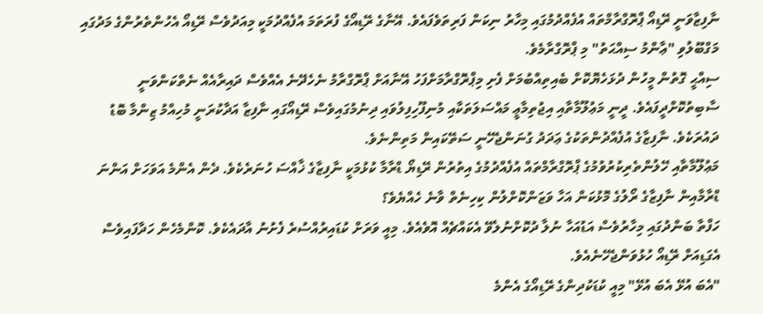ނާފިޒާވަނީ ރޭޑިއޯ ޕްރޮގްރާމްތައް އުފެއްދުމުގައި މިހާރު ނިކަން ފަރިތަވެފައެވެ. އޭނާގެ ރޭޑިއޯގެ ފުރަތަމަ އުފެއްދުމަކީ މިއަދުވެސް ރޭޑިއޯ އެހުންތެރުންގެ މަދުގައި މަގްބޫލުވި "ޢާންމު ސިއްޙަތު" މި ޕްރޮގްރާމެވެ.
ސިއްޙީ ގޮތުން މީހުން ދުޅަހެޔޮކޮށް ބެއިތިއްބުމަށް ފެށި މިޕްރޮގްރާމަށްފަހު އޭނާއަށް ޕްރޮގްރާމު ނެހެދޭނެ އެއްވެސް ދައިރާއެއް ނެތްކަންވަނީ ސާބިތުކޮށްދީފައެވެ. ދީނީ މަޢުލޫމާތާއި އިޖުތިމާޢީ މައްސަލަތަކާއި މުނިފޫހިފިލުވައި ދިނުމުގައިވެސް ރޭޑިއޯގައި ނާފިޒާ އަދާކުރަނީ މުހިއްމު ޒިންމާ ބޮޑު ދައުރަކެވެ. ނާފިޒާގެ އުފެއްދުންތަކުގެ ޢަދަދު ގުނަންޖެހޭނީ ސަތޭކައިން މަތިންނެވެ.
މަޢުލޫމާތާއި ހޭލުންތެރިކުރުވުމުގެ ޕްރޮގްރާމްތައް އުފެއްދުމުގެ އިތުރުން ރޭޑިޔޯ ޑްރާމާ ކުޅުމަކީ ނާފިޒާގެ ޚާއްސަ ހުނަރެކެވެ. ދެން އެންމެ އަވަހަށް އަންނަ ޑްރާމާއިން ނާފިޒާގެ ރޯލުގެ މޮޅުކަން އަހާ ވަޒަންކޮށްލުން ކިހިނެތް ވާނެ ހެއްޔެވެ؟
ހަފްތާ ބަންދުގައި މިހާރުވެސް އަޑުއަހާ ނުލާ ދުކޮށްނުލެވޭ އެކައްޗެއް އޮވެއެވެ. މިއީ ވަރަށް ކުޑައިރުއްސުރެ ފެށުނު އާދައެކެވެ. ކޮންމެހެން ހަދާފައިވެސް އެގަޑިއަށް ރޭޑިއޯ ހުޅުވަންޖެހޭނެއެވެ.
"އެބަ އުޅޭ އެބަ އުޅޭ" މިއީ ކުޑަކުދިންގެ ރޭޑިއޯގެ އެންމެ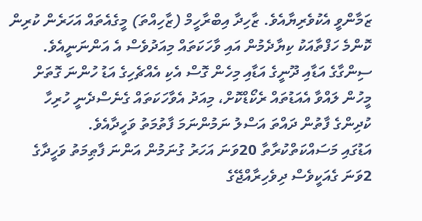ޒަމާންވީ އެކުވެރިޔާއެވެ. ޒާހިދާ އިބްރާހީމް (ޒާހިއްތަ) މީގެއެތައް އަހަރެން ކުރިން ކޮންމެ ހަފްތާއަކު ކިޔާދެމުން އައި ވާހަކަތައް މިއަދުވެސް އެ އަންނަނީއެވެ.
ސިންގާގެ އަޑާއި ދޫނީގެ އަޑާއި މިހެން ގޮސް އެކި އެއްޗެހިގެ އަޑު ހުންނަ ގޮތަށް މީހުން ލައްވާ އެއަޑުތައް ރެކޯޑްކޮށް، މިއަދު އެވާހަކަތައް ގެނެސްދެނީ ހުރިހާ ކުދިންގެ ފާތުން ދައްތަ އަސްލު ނަމުންނަމަ ފާތުމަތު ވަހީދާއެވެ.
އަޑުގައި މަސައްކަތްކުރާތާ 20ވަނަ އަހަރު ގުނަމުން އަންނަ ފާޠިމަތު ވަހީދާގެ 2ވަނަ ގެއަކީވެސް ދިވެހިރާއްޖޭގެ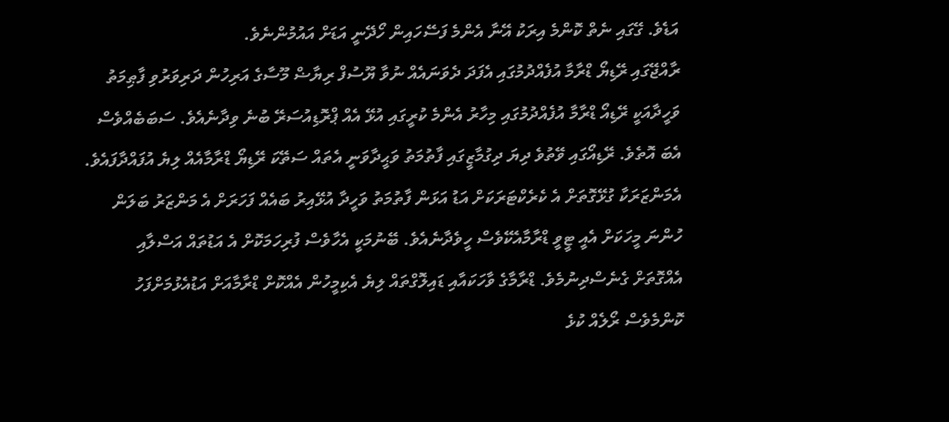އަޑެވެ. ގޭގައި ނެތް ކޮންމެ އިރަކު އޭނާ އެންމެ ފަސޭހައިން ހޯދޭނީ އަޑަށް އައުމުންނެވެ.
ރާއްޖޭގައި ރޭޑިޔޯ ޑްރާމާ އުފެއްދުމުގައި އެފަދަ ދެވަނައެއް ނުވާ ޔޫސުފް ރިޔާޟް މޫސާގެ އަރިހުން ދަރިވަރުވި ފާޠިމަތު ވަހީދާއަކީ ރޭޑިއޯ ޑްރާމާ އުފެއްދުމުގައި މިހާރު އެންމެ ކުރީގައި އުޅޭ އެއް ޕްރޮޑިއުސަރޭ ބުނެ ވިދާނެއެވެ. ސަބަބެއްވެސް އެބަ އޮތެވެ. ރޭޑިއޯގައި ވޭތުވެ ދިޔަ ދިގުމާޒީގައި ފާތުމަތު ވަޙީދާވަނީ އެތައް ސަތޭކަ ރޭޑިޔޯ ޑްރާމާއެއް ލިޔެ އުފައްދާފައެވެ. އެމަންޒަރަކާ ގުޅޭގޮތަށް އެ ކެރެކްޓަރަކަށް އަޑު އަޅަން ފާތުމަތު ވަހީދާ އުޅޭއިރު ބައެއް ފަހަރަށް އެ މަންޒަރު ބަލަން ހުންނަ މީހަކަށް އެއީ ޓީވީ ޑްރާމާއެކޭވެސް ހީވެދާނެއެވެ. ބޭނުމަކީ އެހާވެސް ފުރިހަމަކޮށް އެ އަޑުތައް އަސްލާއި އެއްގޮތަށް ގެނެސްދިނުމެވެ. ޑްރާމާގެ ވާހަކައާއި ޑައިލޮގްތައް ލިޔެ އެކިމީހުން އެއްކޮށް ޑްރާމާއަށް އަޑުއެޅުމަށްފަހު ކޮންމެވެސް ރޯލެއް ކުޅެ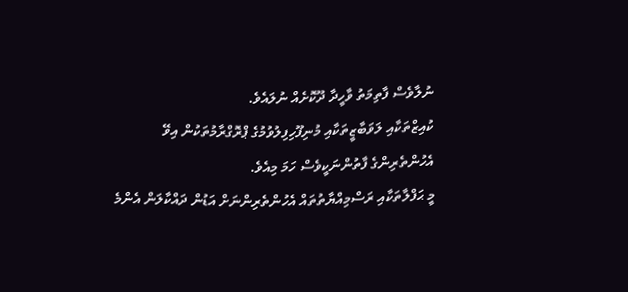ނުލާވެސް ފާތިމަތު ވާހީދާ ދޫކޮށެއް ނުލައެވެ.
ކުއިޒްތަކާއި ލަވަބާޒީތަކާއި މުނިފޫހިފިލުވުމުގެ ޕްރޮގްރާމުތަކުން އިވޭ އެހުންތެރިންގެ ފާތުންނަކީވެސް ހަމަ މިއެވެ.
މީ ޙަފްލާތަކާއި ރަސްމިއްޔާތުތައް އެހުންތެރިންނަށް އަޑުން ދައްކާލަން އެންމެ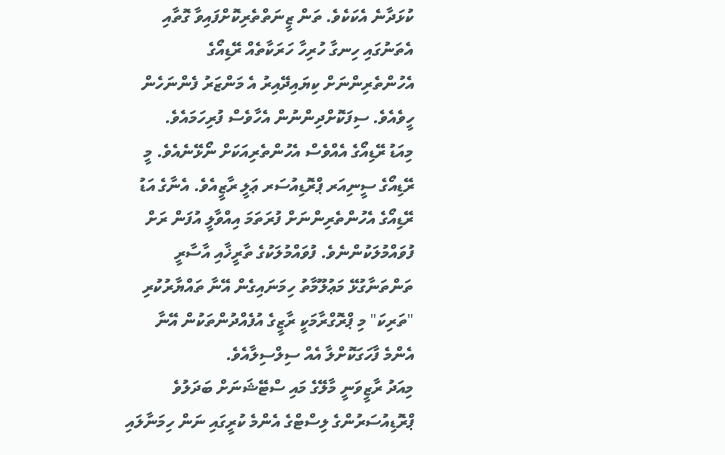ކުޅަދާނެ އެކަކެވެ. ތަން ޒީނަތްތެރިކޮށްފައިވާ ގޮތާއި އެތަނުގައި ހިނގާ ހުރިހާ ހަރަކާތެއް ރޭޑިއޯގެ އެހުންތެރިންނަށް ކިޔައިދޭއިރު އެ މަންޒަރު ފެންނަހެން ހީވެއެވެ. ސިފަކޮށްދިންނުން އެހާވެސް ފުރިހަމައެވެ.
މިއަޑު ރޭޑިއޯގެ އެއްވެސް އެހުންތެރިއަކަށް ނޯޅޭނެއެވެ. މީ ރޭޑިއޯގެ ސީނިއަރ ޕްރޮޑިއުސަރ ޢަލީ ރާޒީއެވެ. އެނާގެ އަޑު ރޭޑިއޯގެ އެހުންތެރިންނަށް ފުރަތަމަ އިއްވާލީ އުފަން ރަށް ފުވައްމުލަކުންނެވެ. ފުވައްމުލަކުގެ ތާރީޚާއި އާސާރީ ތަންތަނާގުޅޭ މަޢުލޫމާތު ހިމަނައިގެން އޭނާ ތައްޔާރުކުރި "ތަރިކަ" މި ޕްރޮގްރާމަކީ ރާޒީގެ އުފެއްދުންތަކުން އޭނާ އެންމެ ފާހަގަކޮށްލާ އެއް ސިލްސިލާއެވެ.
މިއަދު ރާޒީވަނީ މާލޭގެ މައި ސްޓޭޝަނަށް ބަދަލުވެ ޕްރޮޑިއުސަރުންގެ ލިސްޓްގެ އެންމެ ކުރީގައި ނަން ހިމަނާލައި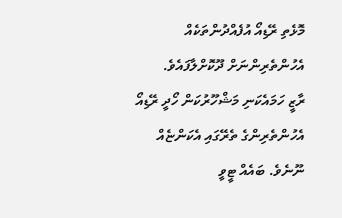މޮޅެތި ރޭޑިއޯ އުފެއްދުންތަކެއް އެހުންތެރިންނަށް ދޫކޮށްލާފައެވެ.
ރާޒީ ހަމައެކަނި މަޝްހޫރުކަން ހޯދީ ރޭޑިއޯ އެހުންތެރިންގެ ތެރޭގައި އެކަންޏެއް ނޫނެވެ. ބައެއް ޓީވީ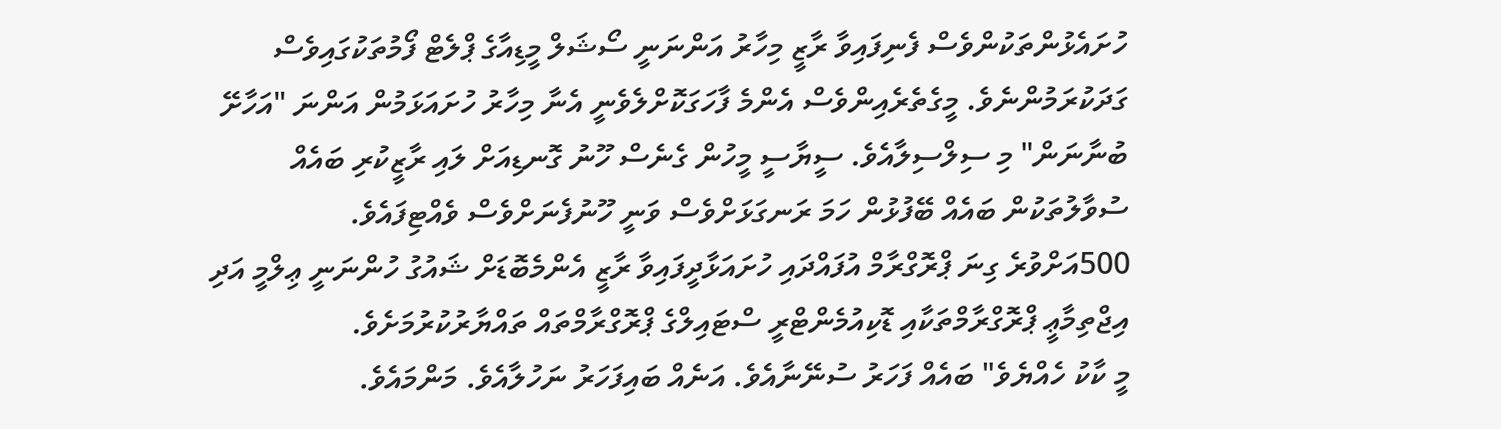ހުށައެޅުންތަކުންވެސް ފެނިފައިވާ ރާޒީ މިހާރު އަންނަނީ ސޯޝަލް މީޑިއާގެ ޕްލެޓް ފޯމުތަކުގައިވެސް ގަދަކުރަމުންނެވެ. މީގެތެރެއިންވެސް އެންމެ ފާހަގަކޮށްލެވެނީ އެނާ މިހާރު ހުށައަޅަމުން އަންނަ "އަހާށޭ ބުނާނަން" މި ސިލްސިލާއެވެ. ސީޔާސީ މީހުން ގެނެސް ހޫނު ގޮނޑިއަށް ލައި ރާޒީކުރި ބައެއް ސުވާލުތަކުން ބައެއް ބޭފުޅުން ހަމަ ރަނގަޅަށްވެސް ވަނީ ހޫނުފެނަށްވެސް ވެއްޓިފައެވެ.
500އަށްވުރެ ގިނަ ޕްރޮގްރާމް އުފައްދައި ހުށައަޅާދީފައިވާ ރާޒީ އެންމެބޮޑަށް ޝައުގު ހުންނަނީ ޢިލްމީ އަދި އިޖްތިމާޢީ ޕްރޮގްރާމްތަކާއި ޑޮކިއުމެންޓްރީ ސްޓައިލްގެ ޕްރޮގްރާމްތައް ތައްޔާރުކުރުމަށެވެ.
މީ ކާކު ހެއްޔެވެ" ބައެއް ފަހަރު ސުނޭނާއެވެ. އަނެއް ބައިފަހަރު ނަހުލާއެވެ. މަންމައެވެ.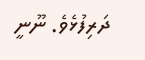ދަރިފުޅެވެ. ނޫނީ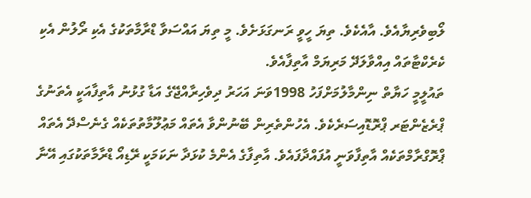ލޯބިވެރިޔާއެވެ. އާއެކެވެ. ތިޔަ ހީވީ ރަނގަޅަށެވެ. މީ ތިޔަ އައްސަވާ ޑްރާމާތަކުގެ އެކި ރޯލުން އެކި ކެރެކްޓާތައް އިއްވާލަދޭ މަރިޔަމް އާތިފާއެވެ.
ތައުލީމީ ހަޔާތް ނިންމާލުމަށްފަހު 1998ވަނަ އަހަރު ދިވެހިރާއްޖޭގެ އަޑާ ގުޅުނު އާތިފާއަކީ އެތަނުގެ ޕްރެޒެންޓަރ ޕްރޮޑޮއިސަރެކެވެ. އެހުންތެރިން ބޭނުންވާ އެތައް މަޢުލޫމާތުތަކެއް ގެނެސްދޭ އެތައް ޕްރޮގްރާމްތަކެއް އާތިފާވަނީ އުފައްދާފައެވެ. އާތިފާގެ އެންމެ ކުޅަދާ ނަކަމަކީ ރޭޑިއޯ ޑްރާމާތަކުގައި އޭނާ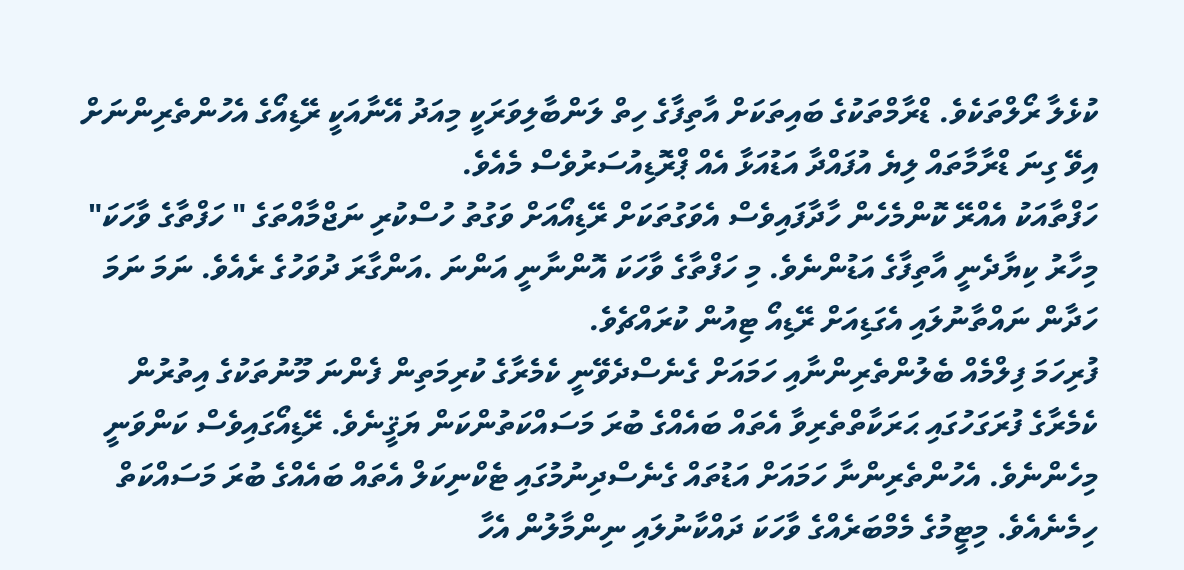ކުޅެލާ ރޯލްތަކެވެ. ޑްރާމްތަކުގެ ބައިތަކަށް އާތިފާގެ ހިތް ލަންބާލިވަރަކީ މިއަދު އޭނާއަކީ ރޭޑިއޯގެ އެހުންތެރިންނަށް އިވޭ ގިނަ ޑްރާމާތައް ލިޔެ އުފައްދާ އަޑުއަޅާ އެއް ޕްރޮޑިއުސަރުވެސް މެއެވެ.
ހަފްތާއަކު އެއްރޭ ކޮންމެހެން ހާދާފައިވެސް އެވަގުތަކަށް ރޭޑިއޯއަށް ވަގުތު ހުސްކުރި ނަޖްމާއްތަގެ " ހަފްތާގެ ވާހަކަ" މިހާރު ކިޔާދެނީ އާތިފާގެ އަޑުންނެވެ. މި ހަފްތާގެ ވާހަކަ އޮންނާނީ އަންނަ .އަންގާރަ ދުވަހުގެ ރެއެވެ. ނަމަ ނަމަ ހަދާން ނައްތާނުލައި އެގަޑިއަށް ރޭޑިއޯ ޓިއުން ކުރައްޗެވެ.
ފުރިހަމަ ފިލްމެއް ބެލުންތެރިންނާއި ހަމައަށް ގެނެސްދެވޭނީ ކެމެރާގެ ކުރިމަތިން ފެންނަ މޫނުތަކުގެ އިތުރުން ކެމެރާގެ ފުރަގަހުގައި ޙަރަކާތްތެރިވާ އެތައް ބައެއްގެ ބުރަ މަސައްކަތުންކަން ޔަޤީނެވެ. ރޭޑިއޯގައިވެސް ކަންވަނީ މިހެންނެވެ. އެހުންތެރިންނާ ހަމައަށް އަޑުތައް ގެނެސްދިނުމުގައި ޓެކްނިކަލް އެތައް ބައެއްގެ ބުރަ މަސައްކަތް ހިމެނެއެވެ. މިޓީމުގެ މެމްބަރެއްގެ ވާހަކަ ދައްކާނުލައި ނިންމާލުން އެހާ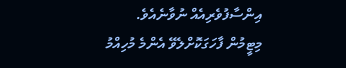އިންސާފުވެރިއެއް ނުވާނެއެވެ.
މިޓީމުން ފާހަގަކޮށްލެވޭ އެންމެ މުހިއްމު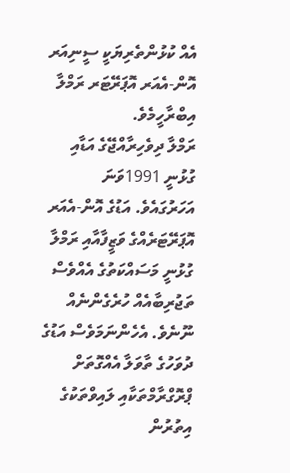އެއް ކުޅުންތެރިޔަކީ ސީނިއަރ އޮން-އެއަރ އޮޕަރޭޓަރ ރަމްލާ އިބްރާހީމެވެ.
ރަމްލާ ދިވެހިރާއްޖޭގެ އަޑާއި ގުޅުނީ 1991ވަނަ އަހަރުގައެވެ. އަޑުގެ އޮން-އެއަރ އޮޕަރޭޓަރެއްގެ ވަޒީފާއާއި ރަމްލާ ގުޅުނީ މަސައްކަތުގެ އެއްވެސް ތަޖުރިބާއެއް ހުރެގެންނެއް ނޫނެވެ. އެހެންނަމަވެސް އަޑުގެ ދުވަހުގެ ތާވަލާ އެއްގޮތަށް ޕްރޮގްރާމްތަކާއި ލައިވްތަކުގެ އިތުރުން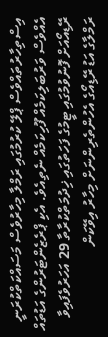އިސްތިހާރުތައްވެސް ޕްލޭ ކުރުމުގައި ރަމްލާ މިހާރުވެސް މަސައްކަތްކުރަނީ އެއްވެސް ވަރުބަލިކަމެއް ފޫހިކަމެއް ނެތިއެވެ. އެކި ޕްރެޒެންޓަރުންގެ އަޑުތައް ރޭޑިއޯއަށް ފޮނުވުމުގައި ޓީމުގެ ފަހަތުގައި ޚިދުމަތްކުރާތާ 29 އަހަރުވެފައިވާ ރަމްލާގެ އަޑު ރޭޑިއޯގެ އެހުންތެރިންނަށް މިހާރު އިވޭކަން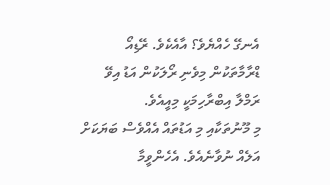އެނގޭ ހެއްޔެވެ؟ އާއެކެވެ. ރޭޑިއޯ ޑްރާމާތަކުން މިވެނި ރޯލަކުން އަޑު އިވޭ ރަމްލާ އިބްރާހިމަކީ މިއީއެވެ.
މި މޫނުތަކާއި މި އަޑުތައް އެއްވެސް ބަޔަކަށް އަލެއް ނުވާނެއެވެ. އެހެންވީމާ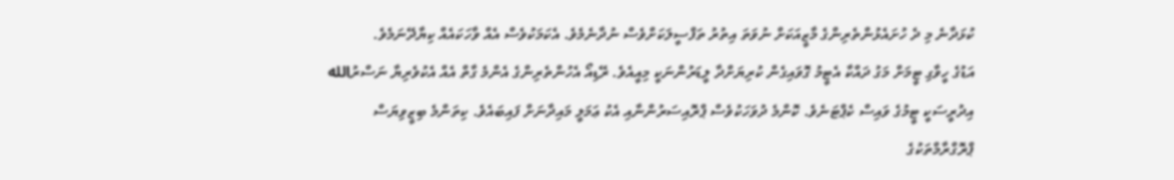ކުޅަދާނެ މި ދެ ހުށައެޅުންތެރިންގެ މާޒީއަކަށް ނުވަތަ އިތުރު ތަފްސީލަކަށްވެސް ނުދާނެމެވެ. އެކަމަކުވެސް އެއް ވާހަކައެއް ކިޔާދޭނަމެވެ.
އަޑުގެ ހީވާގި ޓީމަށް މަގު ދައްކާ އެޓީމު ގޮވައިގެން ކުރިޔަށްދާ ލީޑަރުންނަކީ މިއީއެވެ. ރޭޑިއޯ އެހުންތެރިންގެ އެންމެ ގާތް އެއް އެކުވެރިޔާ ނަސްރުالله އިދުރީސަކީ ޓީމުގެ ވައިސް ކެޕްޓަނެވެ. ކޮންމެ ދުވަހަކުވެސް ޕްރޮއިސަރުންނާއި އެކު ޢަމަލީ މައިދާނަށް ފައިބައެވެ. ކިތަންމެ ބިޒީވިޔަސް ޕްރޮގްރާމްތަކުގެ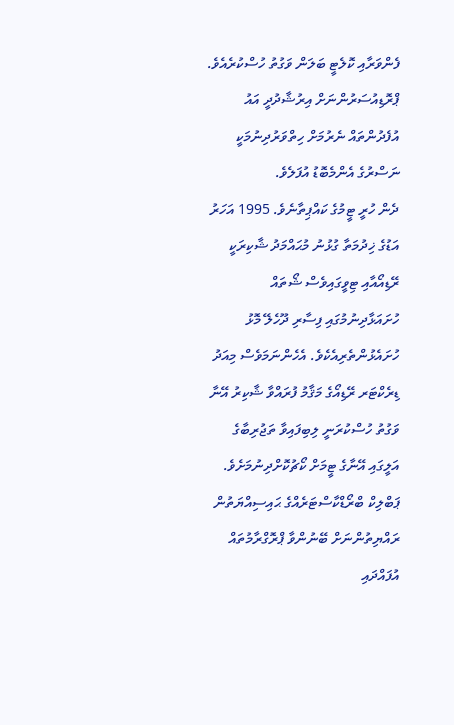ފެންވަރާއި ކޮލެޓީ ބަލަން ވަގުތު ހުސްކުރެއެވެ. ޕްރޮޑިއުސަރުންނަށް އިރުޝާދުދީ އައު އުފެދުންތައް ނެރުމަށް ހިތްވަރުދިނުމަކީ ނަސްރުގެ އެންމެބޮޑު އުފަލެވެ.
ދެން ހުރީ ޓީމުގެ ކައްޕިތާނެވެ. 1995 އަހަރު އަޑުގެ ޚިދުމަތާ ގުޅުނު މުޙައްމަދު ޝާކިރަކީ ރޭޑިއޯއާއި ޓިވީގައިވެސް ޝޯތައް ހުށައަޅާދިނުމުގައި ފިސާރި ދޫހެލޭ މޮޅު ހުށައެޅުންތެރިއެކެވެ. އެހެންނަމަވެސް މިއަދު ޑިރެކްޓަރ ރޭޑިއޯގެ މަޤާމު ފުރައްވާ ޝާކިރު އޭނާ ވަގުތު ހުސްކުރަނީ ލިބިފައިވާ ތަޖުރިބާގެ އަލީގައި އޭނާގެ ޓީމަށް ކޯޗުކޮށްދިނުމަށެވެ.
ޕަބްލިކް ބްރޯޑްކާސްޓަރެއްގެ ޙައިސިއްޔަތުން ރައްޔިތުންނަށް ބޭނުންވާ ޕްރޮގްރާމުތައް އުފައްދައި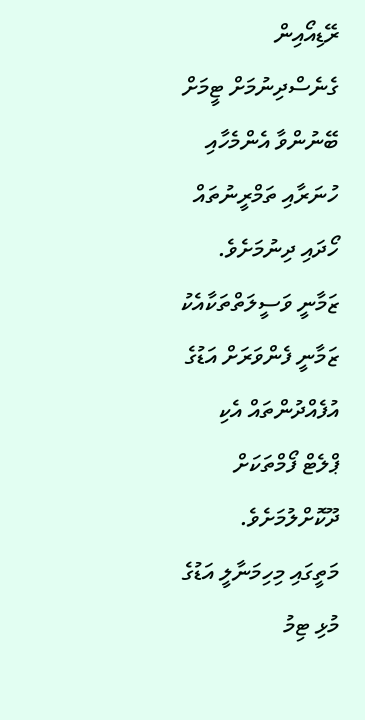ރޭޑިއޯއިން ގެނެސްދިނުމަށް ޓީމަށް ބޭނުންވާ އެންމެހާއި ހުނަރާއި ތަމްރީނުތައް ހޯދައި ދިނުމަށެވެ. ޒަމާނީ ވަސީލަތްތަކާއެކު ޒަމާނީ ފެންވަރަށް އަޑުގެ އުފެއްދުންތައް އެކި ޕްލެޓް ފޯމްތަކަށް ދޫކޮށްލުމަށެވެ.
މަތީގައި މިހިމަނާލީ އަޑުގެ މުޅި ޓިމު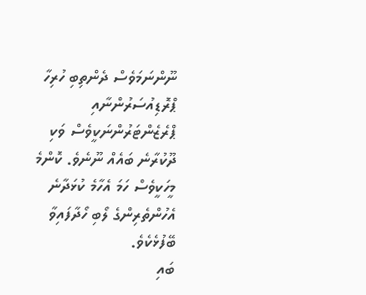ނޫންނަމަވެސް ދެންތިބި ހުރިހާ ޕްރޮޑިއުސަރުންނާއި ޕްރެޒެންޓަރުންނަކީވެސް ވަކި ދޫކުރާނެ ބައެއް ނޫނެވެ. ކޮންމެ މީހަކީވެސް ހަމަ އެހާމެ ކުޅަދާނެ އެހުންތެރިންގެ ލޯބި ހޯދާފައިވާ ބޭފުޅެކެވެ.
ބައި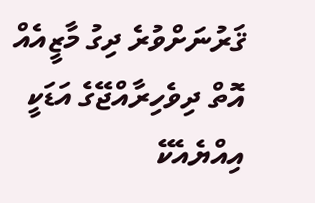ޤަރުނަށްވުރެ ދިގު މާޒީއެއް އޮތް ދިވެހިރާއްޖޭގެ އަޑަކީ އިއްޔެއެކޭ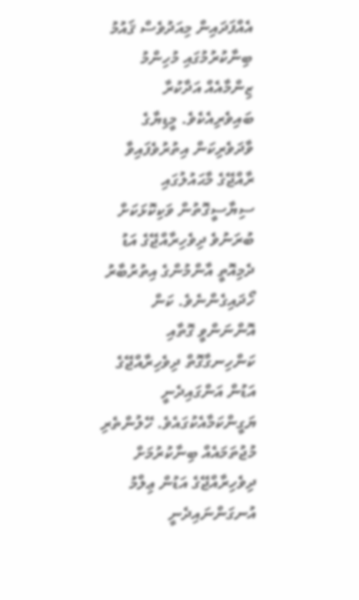އެއްފަދައިން މިއަދުވެސް ޤައުމު ބިނާކުރުމުގައި މުހިންމު ޒިންމާއެއް އަދާކުރާ ބައިވެރިއެކެވެ. މީޑިޔާގެ ވާދަވެރިކަން އިތުރުވެފައިވާ ރާއްޖޭގެ މާޙައުލުގައި ސިޔާސީގޮތުން ވަކިކޮޅަކަށް ބުރަނުވެ ދިވެހިރާއްޖޭގެ އަޑު ދެމިއޮތީ އާންމުންގެ އިތުރުބާރު ހޯދައިގެންނެވެ. ކަން އޮންނަންވީ ގޮތާއި ކަންހިނގާގޮތް ދިވެހިރާއްޖޭގެ އަޑުން އަންގައިދެނީ ޔަގީންކަމާއެކުގައެވެ. ހޭލުންތެރި މުޖުތަމައެއް ބިނާކުރުމަށް ދިވެހިރާއްޖޭގެ އަޑުން ޢިލްމު އުނގަންނައިދެނީ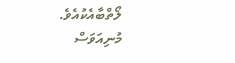ލޯތްބާއެކުއެވެ. މުނިއަވަސް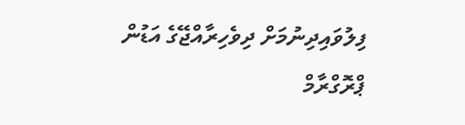ފިލުވައިދިނުމަށް ދިވެހިރާއްޖޭގެ އަޑުން ޕްރޮގްރާމް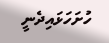ހުށަހަޅައިދެނީ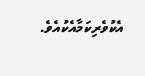އެކުވެރިކަމާއެކުއެވެ.